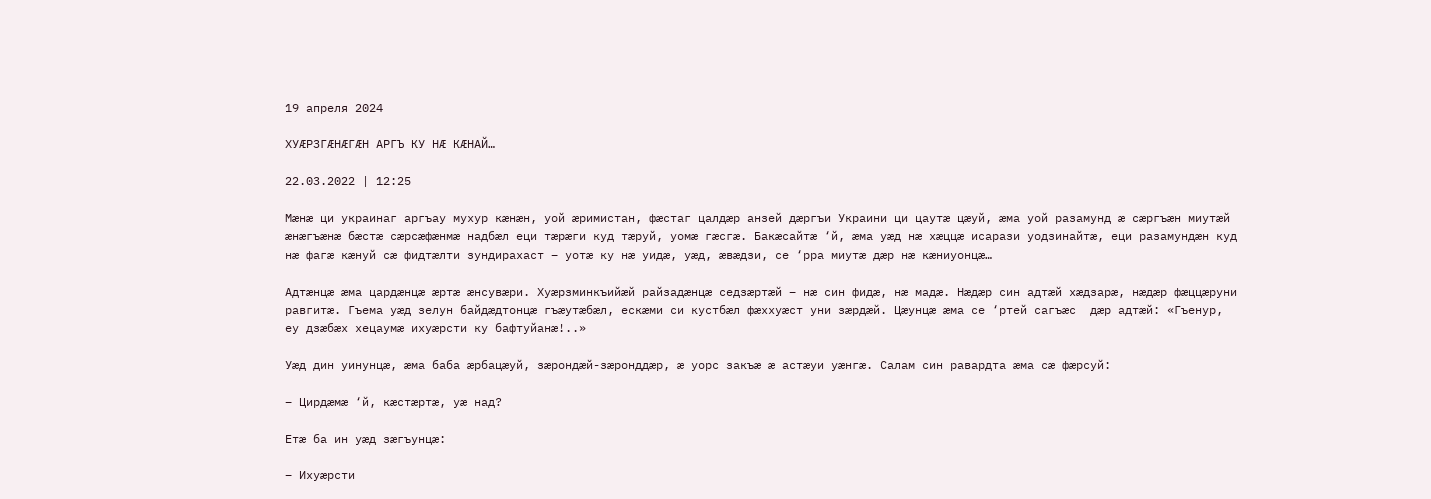19 апреля 2024

ХУӔРЗГӔНӔГӔН АРГЪ КУ НӔ КӔНАЙ…

22.03.2022 | 12:25

Мӕнӕ ци украинаг аргъау мухур кӕнӕн, уой ӕримистан, фӕстаг цалдӕр анзей дӕргъи Украини ци цаутӕ цӕуй, ӕма уой разамунд ӕ сӕргъӕн миутӕй ӕнӕгъӕнӕ бӕстӕ сӕрсӕфӕнмӕ надбӕл еци тӕрӕги куд тӕруй, уомӕ гӕсгӕ. Бакӕсайтӕ ‘й, ӕма уӕд нӕ хӕццӕ исарази уодзинайтӕ, еци разамундӕн куд нӕ фагӕ кӕнуй сӕ фидтӕлти зундирахаст – уотӕ ку нӕ уидӕ, уӕд, ӕвӕдзи, се ‘рра миутӕ дӕр нӕ кӕниуонцӕ…

Адтӕнцӕ ӕма цардӕнцӕ ӕртӕ ӕнсувӕри. Хуӕрзминкъийӕй райзадӕнцӕ седзӕртӕй – нӕ син фидӕ, нӕ мадӕ. Нӕдӕр син адтӕй хӕдзарӕ, нӕдӕр фӕццӕруни равгитӕ. Гъема уӕд зелун байдӕдтонцӕ гъӕутӕбӕл, ескӕми си кустбӕл фӕххуӕст уни зӕрдӕй. Цӕунцӕ ӕма се ‘ртей сагъӕс  дӕр адтӕй: «Гъенур, еу дзӕбӕх хецаумӕ ихуӕрсти ку бафтуйанӕ!..»

Уӕд дин уинунцӕ, ӕма баба ӕрбацӕуй, зӕрондӕй-зӕронддӕр, ӕ уорс закъӕ ӕ астӕуи уӕнгӕ. Салам син равардта ӕма сӕ фӕрсуй:

– Цирдӕмӕ ‘й, кӕстӕртӕ, уӕ над?

Етӕ ба ин уӕд зӕгъунцӕ:

– Ихуӕрсти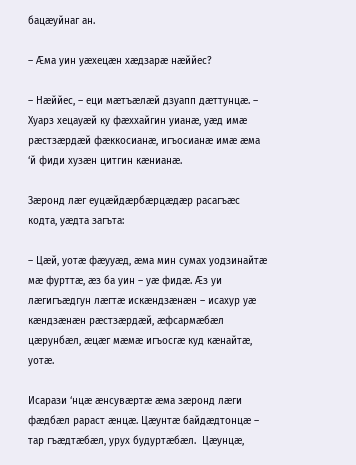бацӕуйнаг ан.

– Ӕма уин уӕхецӕн хӕдзарӕ нӕййес?

– Нӕййес, – еци мӕтъӕлӕй дзуапп дӕттунцӕ. – Хуарз хецауӕй ку фӕххайгин уианӕ, уӕд имӕ рӕстзӕрдӕй фӕккосианӕ, игъосианӕ имӕ ӕма ‘й фиди хузӕн цитгин кӕнианӕ.

Зӕронд лӕг еуцӕйдӕрбӕрцӕдӕр расагъӕс кодта, уӕдта загъта:

– Цӕй, уотӕ фӕууӕд, ӕма мин сумах уодзинайтӕ мӕ фурттӕ, ӕз ба уин – уӕ фидӕ. Ӕз уи лӕгигъӕдгун лӕгтӕ искӕндзӕнӕн – исахур уӕ кӕндзӕнӕн рӕстзӕрдӕй, ӕфсармӕбӕл цӕрунбӕл, ӕцӕг мӕмӕ игъосгӕ куд кӕнайтӕ, уотӕ.

Исарази ‘нцӕ ӕнсувӕртӕ ӕма зӕронд лӕги фӕдбӕл рараст ӕнцӕ. Цӕунтӕ байдӕдтонцӕ – тар гъӕдтӕбӕл, урух будуртӕбӕл.  Цӕунцӕ,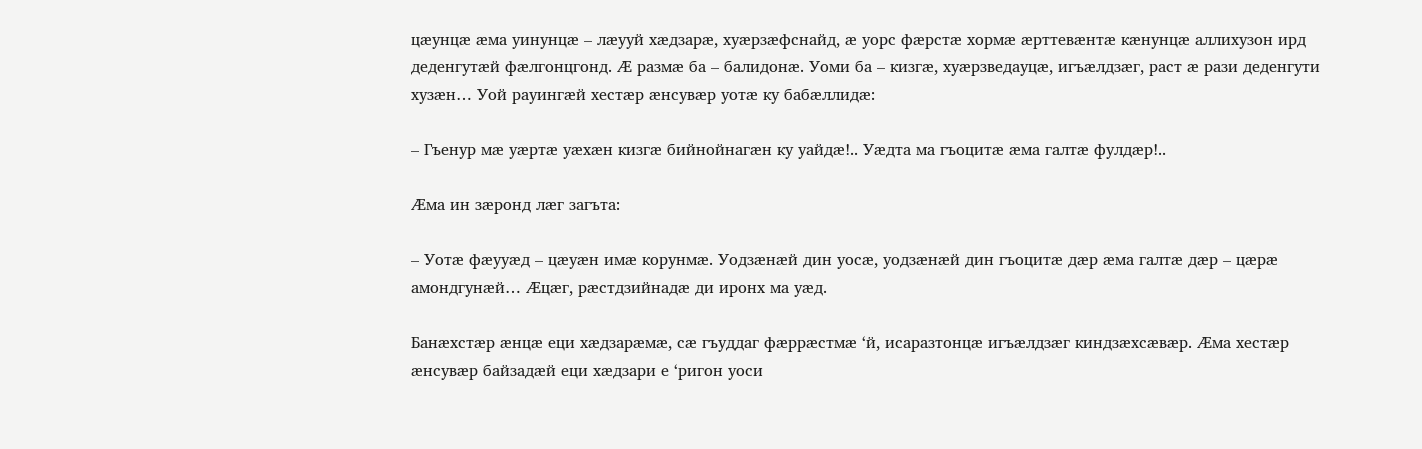цӕунцӕ ӕма уинунцӕ – лӕууй хӕдзарӕ, хуӕрзӕфснайд, ӕ уорс фӕрстӕ хормӕ ӕрттевӕнтӕ кӕнунцӕ аллихузон ирд деденгутӕй фӕлгонцгонд. Ӕ размӕ ба – балидонӕ. Уоми ба – кизгӕ, хуӕрзведауцӕ, игъӕлдзӕг, раст ӕ рази деденгути хузӕн… Уой рауингӕй хестӕр ӕнсувӕр уотӕ ку бабӕллидӕ:

– Гъенур мӕ уӕртӕ уӕхӕн кизгӕ бийнойнагӕн ку уайдӕ!.. Уӕдта ма гъоцитӕ ӕма галтӕ фулдӕр!..

Ӕма ин зӕронд лӕг загъта:

– Уотӕ фӕууӕд – цӕуӕн имӕ корунмӕ. Уодзӕнӕй дин уосӕ, уодзӕнӕй дин гъоцитӕ дӕр ӕма галтӕ дӕр – цӕрӕ амондгунӕй… Ӕцӕг, рӕстдзийнадӕ ди иронх ма уӕд.

Банӕхстӕр ӕнцӕ еци хӕдзарӕмӕ, сӕ гъуддаг фӕррӕстмӕ ‘й, исаразтонцӕ игъӕлдзӕг киндзӕхсӕвӕр. Ӕма хестӕр ӕнсувӕр байзадӕй еци хӕдзари е ‘ригон уоси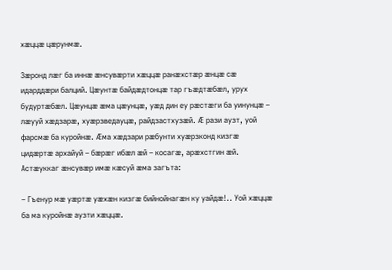хӕццӕ цӕрунмӕ.

Зӕронд лӕг ба иннӕ ӕнсувӕрти хӕццӕ ранӕхстӕр ӕнцӕ сӕ идарддӕри балций. Цӕунтӕ байдӕдтонцӕ тар гъӕдтӕбӕл, урух будуртӕбӕл. Цӕунцӕ ӕма цӕунцӕ, уӕд дин еу рӕстӕги ба уинунцӕ – лӕууй хӕдзарӕ, хуӕрзведауцӕ, райдзастхузӕй. Ӕ рази аузт, уой фарсмӕ ба куройнӕ. Ӕма хӕдзари рӕбунти хуӕрзконд кизгӕ цидӕртӕ архайуй – бӕрӕг ибӕл ӕй – косагӕ, арӕхстгин ӕй. Астӕуккаг ӕнсувӕр имӕ кӕсуй ӕма загъта:

– Гъенур мӕ уӕртӕ уӕхӕн кизгӕ бийнойнагӕн ку уайдӕ!.. Уой хӕццӕ ба ма куройнӕ аузти хӕццӕ.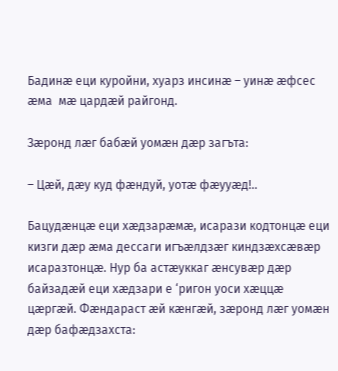Бадинӕ еци куройни, хуарз инсинӕ – уинӕ ӕфсес ӕма  мӕ цардӕй райгонд.

Зӕронд лӕг бабӕй уомӕн дӕр загъта:

– Цӕй, дӕу куд фӕндуй, уотӕ фӕууӕд!..

Бацудӕнцӕ еци хӕдзарӕмӕ, исарази кодтонцӕ еци кизги дӕр ӕма дессаги игъӕлдзӕг киндзӕхсӕвӕр исаразтонцӕ. Нур ба астӕуккаг ӕнсувӕр дӕр байзадӕй еци хӕдзари е ‘ригон уоси хӕццӕ цӕргӕй. Фӕндараст ӕй кӕнгӕй, зӕронд лӕг уомӕн дӕр бафӕдзахста: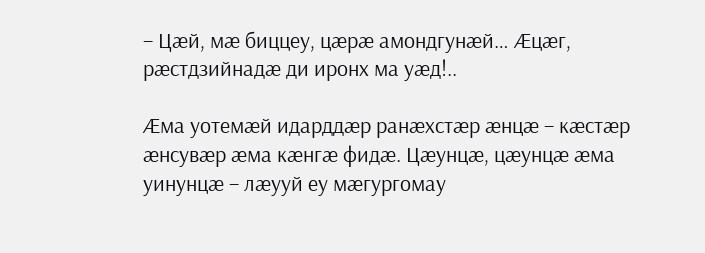– Цӕй, мӕ биццеу, цӕрӕ амондгунӕй… Ӕцӕг, рӕстдзийнадӕ ди иронх ма уӕд!..

Ӕма уотемӕй идарддӕр ранӕхстӕр ӕнцӕ – кӕстӕр ӕнсувӕр ӕма кӕнгӕ фидӕ. Цӕунцӕ, цӕунцӕ ӕма уинунцӕ – лӕууй еу мӕгургомау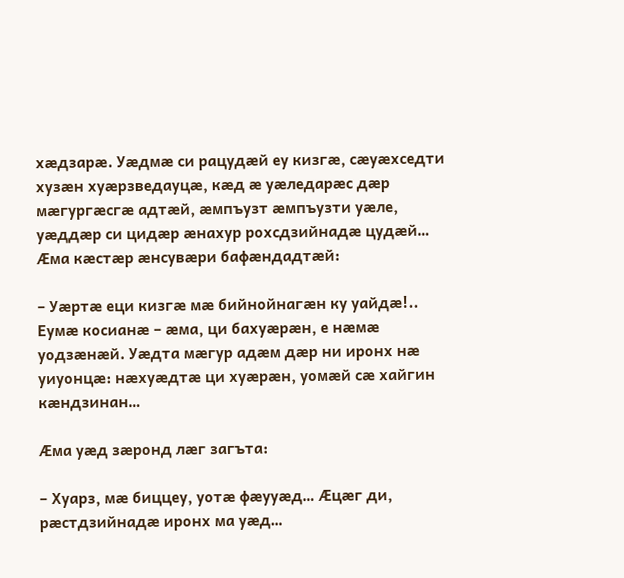хӕдзарӕ. Уӕдмӕ си рацудӕй еу кизгӕ, сӕуӕхседти хузӕн хуӕрзведауцӕ, кӕд ӕ уӕледарӕс дӕр мӕгургӕсгӕ адтӕй, ӕмпъузт ӕмпъузти уӕле, уӕддӕр си цидӕр ӕнахур рохсдзийнадӕ цудӕй… Ӕма кӕстӕр ӕнсувӕри бафӕндадтӕй:

– Уӕртӕ еци кизгӕ мӕ бийнойнагӕн ку уайдӕ!.. Еумӕ косианӕ – ӕма, ци бахуӕрӕн, е нӕмӕ уодзӕнӕй. Уӕдта мӕгур адӕм дӕр ни иронх нӕ уиуонцӕ: нӕхуӕдтӕ ци хуӕрӕн, уомӕй сӕ хайгин кӕндзинан…

Ӕма уӕд зӕронд лӕг загъта:

– Хуарз, мӕ биццеу, уотӕ фӕууӕд… Ӕцӕг ди, рӕстдзийнадӕ иронх ма уӕд…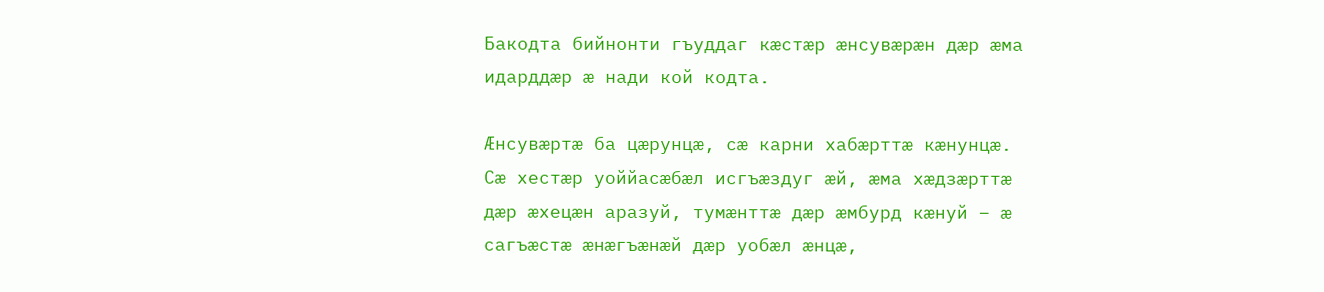Бакодта бийнонти гъуддаг кӕстӕр ӕнсувӕрӕн дӕр ӕма идарддӕр ӕ нади кой кодта.

Ӕнсувӕртӕ ба цӕрунцӕ, сӕ карни хабӕрттӕ кӕнунцӕ. Сӕ хестӕр уоййасӕбӕл исгъӕздуг ӕй, ӕма хӕдзӕрттӕ дӕр ӕхецӕн аразуй, тумӕнттӕ дӕр ӕмбурд кӕнуй – ӕ сагъӕстӕ ӕнӕгъӕнӕй дӕр уобӕл ӕнцӕ,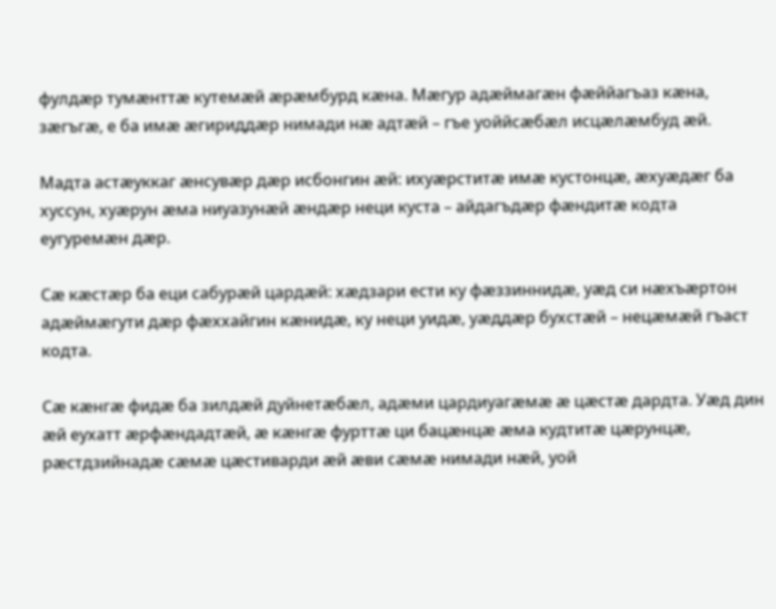фулдӕр тумӕнттӕ кутемӕй ӕрӕмбурд кӕна. Мӕгур адӕймагӕн фӕййагъаз кӕна, зӕгъгӕ, е ба имӕ ӕгириддӕр нимади нӕ адтӕй – гъе уоййсӕбӕл исцӕлӕмбуд ӕй.

Мадта астӕуккаг ӕнсувӕр дӕр исбонгин ӕй: ихуӕрститӕ имӕ кустонцӕ, ӕхуӕдӕг ба хуссун, хуӕрун ӕма ниуазунӕй ӕндӕр неци куста – айдагъдӕр фӕндитӕ кодта еугуремӕн дӕр.

Сӕ кӕстӕр ба еци сабурӕй цардӕй: хӕдзари ести ку фӕззиннидӕ, уӕд си нӕхъӕртон адӕймӕгути дӕр фӕххайгин кӕнидӕ, ку неци уидӕ, уӕддӕр бухстӕй – нецӕмӕй гъаст кодта.

Сӕ кӕнгӕ фидӕ ба зилдӕй дуйнетӕбӕл, адӕми цардиуагӕмӕ ӕ цӕстӕ дардта. Уӕд дин ӕй еухатт ӕрфӕндадтӕй, ӕ кӕнгӕ фурттӕ ци бацӕнцӕ ӕма кудтитӕ цӕрунцӕ, рӕстдзийнадӕ сӕмӕ цӕстиварди ӕй ӕви сӕмӕ нимади нӕй, уой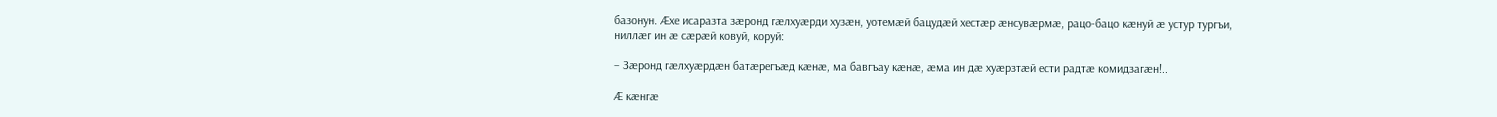базонун. Ӕхе исаразта зӕронд гӕлхуӕрди хузӕн, уотемӕй бацудӕй хестӕр ӕнсувӕрмӕ, рацо-бацо кӕнуй ӕ устур тургъи, ниллӕг ин ӕ сӕрӕй ковуй, коруй:

– Зӕронд гӕлхуӕрдӕн батӕрегъӕд кӕнӕ, ма бавгъау кӕнӕ, ӕма ин дӕ хуӕрзтӕй ести радтӕ комидзагӕн!..

Ӕ кӕнгӕ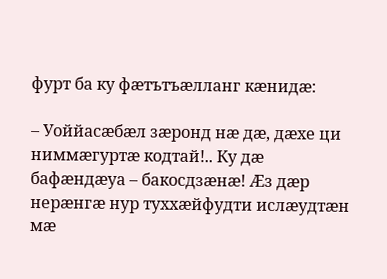фурт ба ку фӕтътъӕлланг кӕнидӕ:

– Уоййасӕбӕл зӕронд нӕ дӕ, дӕхе ци ниммӕгуртӕ кодтай!.. Ку дӕ бафӕндӕуа – бакосдзӕнӕ! Ӕз дӕр нерӕнгӕ нур туххӕйфудти ислӕудтӕн мӕ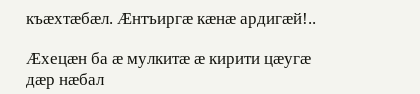къӕхтӕбӕл. Ӕнтъиргӕ кӕнӕ ардигӕй!..

Ӕхецӕн ба ӕ мулкитӕ ӕ кирити цӕугӕ дӕр нӕбал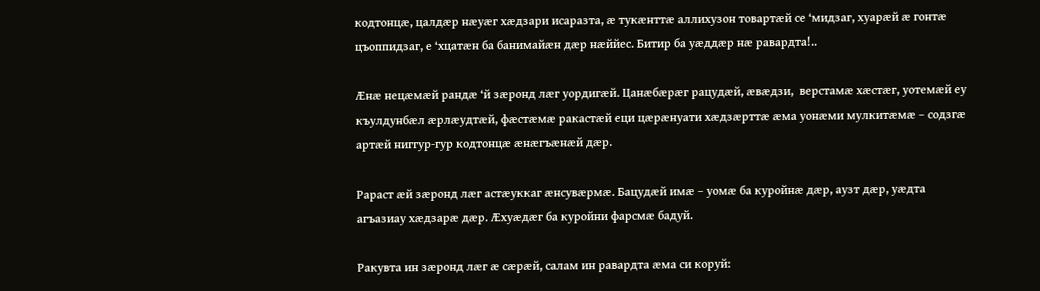кодтонцӕ, цалдӕр нӕуӕг хӕдзари исаразта, ӕ тукӕнттӕ аллихузон товартӕй се ‘мидзаг, хуарӕй ӕ гонтӕ цъоппидзаг, е ‘хцатӕн ба банимайӕн дӕр нӕййес. Битир ба уӕддӕр нӕ равардта!..

Ӕнӕ нецӕмӕй рандӕ ‘й зӕронд лӕг уордигӕй. Цанӕбӕрӕг рацудӕй, ӕвӕдзи,  верстамӕ хӕстӕг, уотемӕй еу къулдунбӕл ӕрлӕудтӕй, фӕстӕмӕ ракастӕй еци цӕрӕнуати хӕдзӕрттӕ ӕма уонӕми мулкитӕмӕ – содзгӕ артӕй ниггур-гур кодтонцӕ ӕнӕгъӕнӕй дӕр.

Рараст ӕй зӕронд лӕг астӕуккаг ӕнсувӕрмӕ. Бацудӕй имӕ – уомӕ ба куройнӕ дӕр, аузт дӕр, уӕдта агъазиау хӕдзарӕ дӕр. Ӕхуӕдӕг ба куройни фарсмӕ бадуй.

Ракувта ин зӕронд лӕг ӕ сӕрӕй, салам ин равардта ӕма си коруй: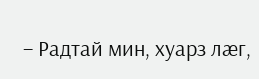– Радтай мин, хуарз лӕг,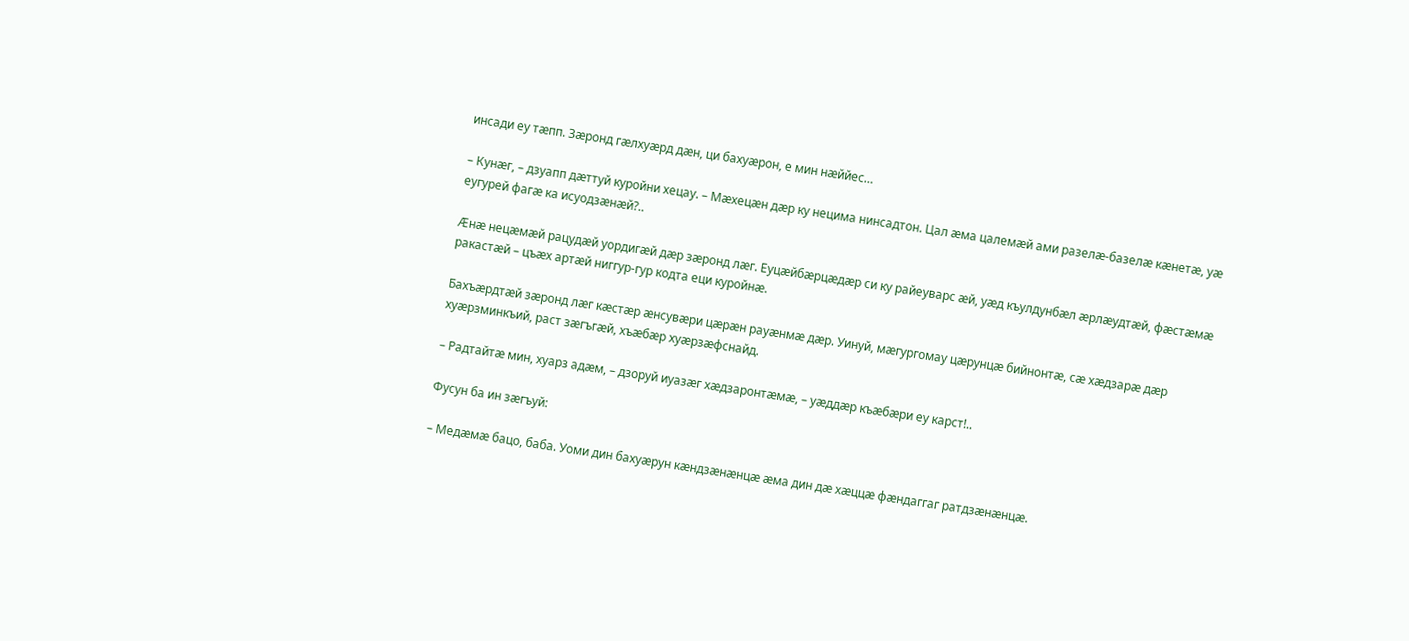инсади еу тӕпп. Зӕронд гӕлхуӕрд дӕн, ци бахуӕрон, е мин нӕййес…

– Кунӕг, – дзуапп дӕттуй куройни хецау. – Мӕхецӕн дӕр ку нецима нинсадтон. Цал ӕма цалемӕй ами разелӕ-базелӕ кӕнетӕ, уӕ еугурей фагӕ ка исуодзӕнӕй?..

Ӕнӕ нецӕмӕй рацудӕй уордигӕй дӕр зӕронд лӕг. Еуцӕйбӕрцӕдӕр си ку райеуварс ӕй, уӕд къулдунбӕл ӕрлӕудтӕй, фӕстӕмӕ ракастӕй – цъӕх артӕй ниггур-гур кодта еци куройнӕ.

Бахъӕрдтӕй зӕронд лӕг кӕстӕр ӕнсувӕри цӕрӕн рауӕнмӕ дӕр. Уинуй, мӕгургомау цӕрунцӕ бийнонтӕ, сӕ хӕдзарӕ дӕр хуӕрзминкъий, раст зӕгъгӕй, хъӕбӕр хуӕрзӕфснайд.

– Радтайтӕ мин, хуарз адӕм, – дзоруй иуазӕг хӕдзаронтӕмӕ, – уӕддӕр къӕбӕри еу карст!..

Фусун ба ин зӕгъуй:

– Медӕмӕ бацо, баба. Уоми дин бахуӕрун кӕндзӕнӕнцӕ ӕма дин дӕ хӕццӕ фӕндаггаг ратдзӕнӕнцӕ.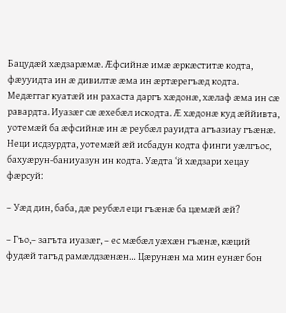Бацудӕй хӕдзарӕмӕ. Ӕфсийнӕ имӕ ӕркӕститӕ кодта, фӕууидта ин ӕ дивилтӕ ӕма ин ӕртӕрегъӕд кодта. Медӕггаг куатӕй ин рахаста даргъ хӕдонӕ, хӕлаф ӕма ин сӕ равардта. Иуазӕг сӕ ӕхебӕл искодта. Ӕ хӕдонӕ куд ӕййивта, уотемӕй ба ӕфсийнӕ ин ӕ реубӕл рауидта агъазиау гъӕнӕ. Неци исдзурдта, уотемӕй ӕй исбадун кодта финги уӕлгъос, бахуӕрун-баниуазун ин кодта. Уӕдта ‘й хӕдзари хецау фӕрсуй:

– Уӕд дин, баба, дӕ реубӕл еци гъӕнӕ ба цӕмӕй ӕй?

– Гъо,– загъта иуазӕг, – ес мӕбӕл уӕхӕн гъӕнӕ, кӕций фудӕй тагъд рамӕлдзӕнӕн… Цӕрунӕн ма мин еунӕг бон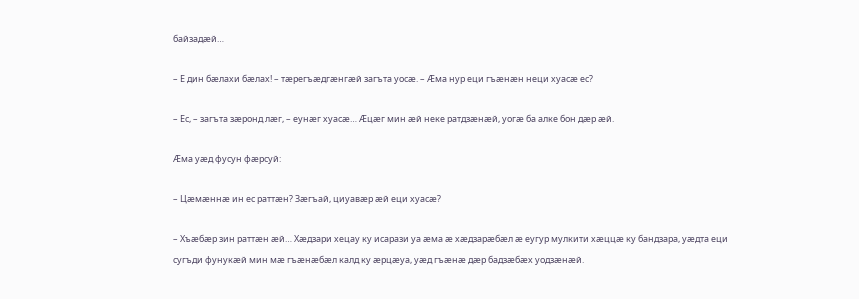байзадӕй…

– Е дин бӕлахи бӕлах! – тӕрегъӕдгӕнгӕй загъта уосӕ. – Ӕма нур еци гъӕнӕн неци хуасӕ ес?

– Ес, – загъта зӕронд лӕг, – еунӕг хуасӕ… Ӕцӕг мин ӕй неке ратдзӕнӕй, уогӕ ба алке бон дӕр ӕй.

Ӕма уӕд фусун фӕрсуй:

– Цӕмӕннӕ ин ес раттӕн? Зӕгъай, циуавӕр ӕй еци хуасӕ?

– Хъӕбӕр зин раттӕн ӕй… Хӕдзари хецау ку исарази уа ӕма ӕ хӕдзарӕбӕл ӕ еугур мулкити хӕццӕ ку бандзара, уӕдта еци сугъди фунукӕй мин мӕ гъӕнӕбӕл калд ку ӕрцӕуа, уӕд гъӕнӕ дӕр бадзӕбӕх уодзӕнӕй.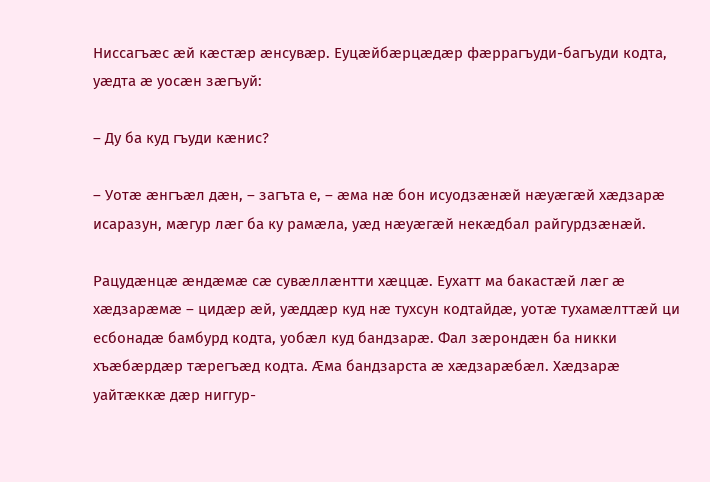Ниссагъӕс ӕй кӕстӕр ӕнсувӕр. Еуцӕйбӕрцӕдӕр фӕррагъуди-багъуди кодта, уӕдта ӕ уосӕн зӕгъуй:

– Ду ба куд гъуди кӕнис?

– Уотӕ ӕнгъӕл дӕн, – загъта е, – ӕма нӕ бон исуодзӕнӕй нӕуӕгӕй хӕдзарӕ исаразун, мӕгур лӕг ба ку рамӕла, уӕд нӕуӕгӕй некӕдбал райгурдзӕнӕй.

Рацудӕнцӕ ӕндӕмӕ сӕ сувӕллӕнтти хӕццӕ. Еухатт ма бакастӕй лӕг ӕ хӕдзарӕмӕ – цидӕр ӕй, уӕддӕр куд нӕ тухсун кодтайдӕ, уотӕ тухамӕлттӕй ци есбонадӕ бамбурд кодта, уобӕл куд бандзарӕ. Фал зӕрондӕн ба никки хъӕбӕрдӕр тӕрегъӕд кодта. Ӕма бандзарста ӕ хӕдзарӕбӕл. Хӕдзарӕ уайтӕккӕ дӕр ниггур-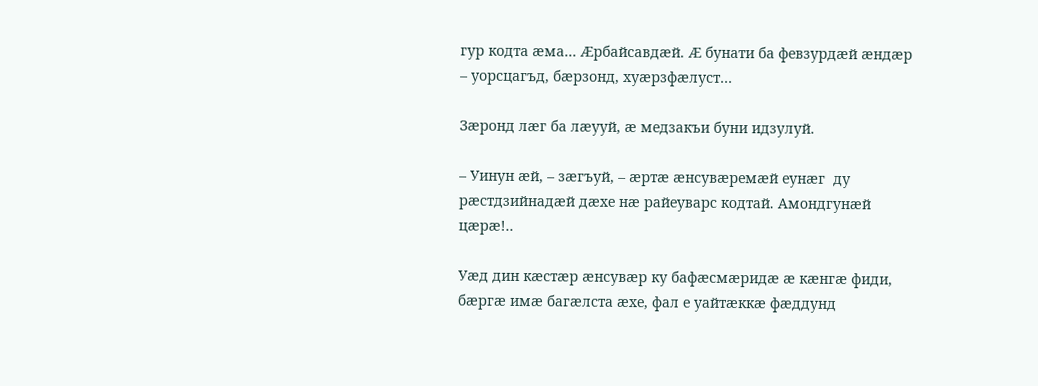гур кодта ӕма… Ӕрбайсавдӕй. Ӕ бунати ба февзурдӕй ӕндӕр – уорсцагъд, бӕрзонд, хуӕрзфӕлуст…

Зӕронд лӕг ба лӕууй, ӕ медзакъи буни идзулуй.

– Уинун ӕй, – зӕгъуй, – ӕртӕ ӕнсувӕремӕй еунӕг  ду рӕстдзийнадӕй дӕхе нӕ райеуварс кодтай. Амондгунӕй цӕрӕ!..

Уӕд дин кӕстӕр ӕнсувӕр ку бафӕсмӕридӕ ӕ кӕнгӕ фиди, бӕргӕ имӕ багӕлста ӕхе, фал е уайтӕккӕ фӕддунд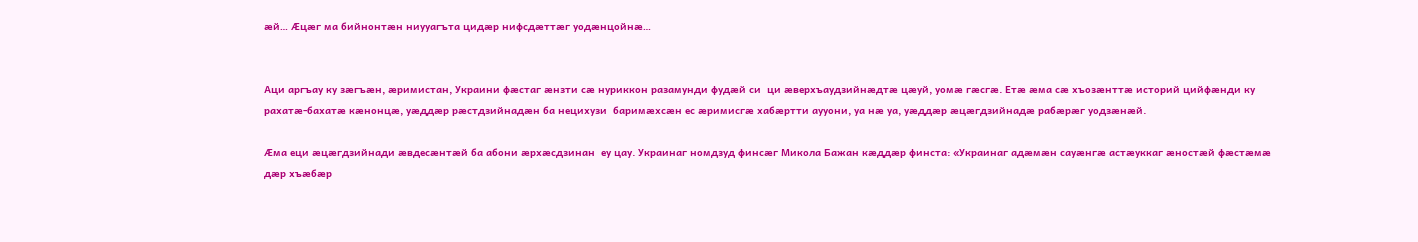ӕй… Ӕцӕг ма бийнонтӕн ниууагъта цидӕр нифсдӕттӕг уодӕнцойнӕ…


Аци аргъау ку зӕгъӕн, ӕримистан, Украини фӕстаг ӕнзти сӕ нуриккон разамунди фудӕй си  ци ӕверхъаудзийнӕдтӕ цӕуй, уомӕ гӕсгӕ. Етӕ ӕма сӕ хъозӕнттӕ историй цийфӕнди ку рахатӕ-бахатӕ кӕнонцӕ, уӕддӕр рӕстдзийнадӕн ба нецихузи  баримӕхсӕн ес ӕримисгӕ хабӕртти аууони, уа нӕ уа, уӕддӕр ӕцӕгдзийнадӕ рабӕрӕг уодзӕнӕй.

Ӕма еци ӕцӕгдзийнади ӕвдесӕнтӕй ба абони ӕрхӕсдзинан  еу цау. Украинаг номдзуд финсӕг Микола Бажан кӕддӕр финста: «Украинаг адӕмӕн сауӕнгӕ астӕуккаг ӕностӕй фӕстӕмӕ дӕр хъӕбӕр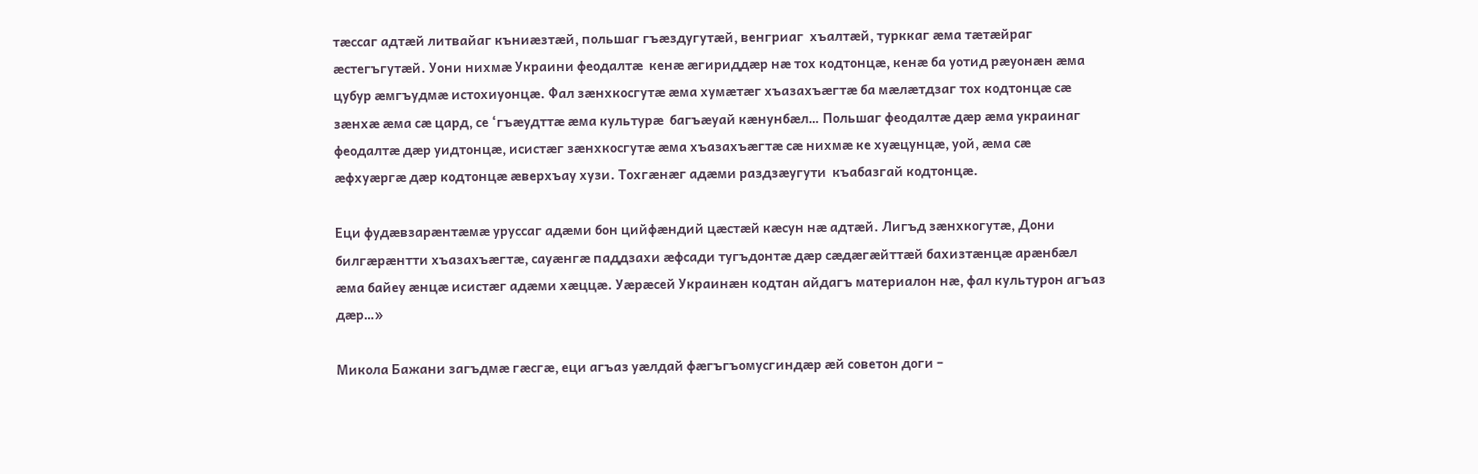тӕссаг адтӕй литвайаг къниӕзтӕй, польшаг гъӕздугутӕй, венгриаг  хъалтӕй, турккаг ӕма тӕтӕйраг ӕстегъгутӕй. Уони нихмӕ Украини феодалтӕ  кенӕ ӕгириддӕр нӕ тох кодтонцӕ, кенӕ ба уотид рӕуонӕн ӕма цубур ӕмгъудмӕ истохиуонцӕ. Фал зӕнхкосгутӕ ӕма хумӕтӕг хъазахъӕгтӕ ба мӕлӕтдзаг тох кодтонцӕ сӕ зӕнхӕ ӕма сӕ цард, се ‘гъӕудттӕ ӕма культурӕ  багъӕуай кӕнунбӕл… Польшаг феодалтӕ дӕр ӕма украинаг феодалтӕ дӕр уидтонцӕ, исистӕг зӕнхкосгутӕ ӕма хъазахъӕгтӕ сӕ нихмӕ ке хуӕцунцӕ, уой, ӕма сӕ ӕфхуӕргӕ дӕр кодтонцӕ ӕверхъау хузи. Тохгӕнӕг адӕми раздзӕугути  къабазгай кодтонцӕ.

Еци фудӕвзарӕнтӕмӕ уруссаг адӕми бон цийфӕндий цӕстӕй кӕсун нӕ адтӕй. Лигъд зӕнхкогутӕ, Дони билгӕрӕнтти хъазахъӕгтӕ, сауӕнгӕ паддзахи ӕфсади тугъдонтӕ дӕр сӕдӕгӕйттӕй бахизтӕнцӕ арӕнбӕл ӕма байеу ӕнцӕ исистӕг адӕми хӕццӕ. Уӕрӕсей Украинӕн кодтан айдагъ материалон нӕ, фал культурон агъаз дӕр…»

Микола Бажани загъдмӕ гӕсгӕ, еци агъаз уӕлдай фӕгъгъомусгиндӕр ӕй советон доги –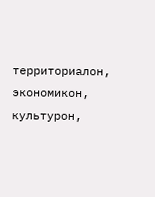территориалон, экономикон, культурон,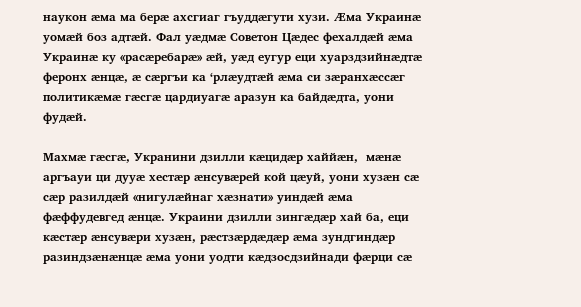наукон ӕма ма берӕ ахсгиаг гъуддӕгути хузи. Ӕма Украинӕ уомӕй боз адтӕй. Фал уӕдмӕ Советон Цӕдес фехалдӕй ӕма  Украинӕ ку «расӕребарӕ» ӕй, уӕд еугур еци хуарздзийнӕдтӕ феронх ӕнцӕ, ӕ сӕргъи ка ‘рлӕудтӕй ӕма си зӕранхӕссӕг политикӕмӕ гӕсгӕ цардиуагӕ аразун ка байдӕдта, уони фудӕй.

Махмӕ гӕсгӕ, Укранини дзилли кӕцидӕр хаййӕн,  мӕнӕ аргъауи ци дууӕ хестӕр ӕнсувӕрей кой цӕуй, уони хузӕн сӕ сӕр разилдӕй «нигулӕйнаг хӕзнати» уиндӕй ӕма фӕффудевгед ӕнцӕ. Украини дзилли зингӕдӕр хай ба, еци кӕстӕр ӕнсувӕри хузӕн, рӕстзӕрдӕдӕр ӕма зундгиндӕр разиндзӕнӕнцӕ ӕма уони уодти кӕдзосдзийнади фӕрци сӕ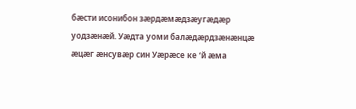бӕсти исонибон зӕрдӕмӕдзӕугӕдӕр уодзӕнӕй. Уӕдта уоми балӕдӕрдзӕнӕнцӕ ӕцӕг ӕнсувӕр син Уӕрӕсе ке ‘й ӕма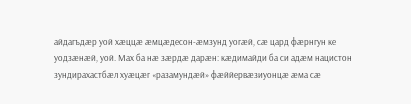айдагъдӕр уой хӕццӕ ӕмцӕдесон-ӕмзунд уогӕй, сӕ цард фӕрнгун ке уодзӕнӕй, уой. Мах ба нӕ зӕрдӕ дарӕн: кӕдимайди ба си адӕм нацистон зундирахастбӕл хуӕцӕг «разамундӕй» фӕййервӕзиуонцӕ ӕма сӕ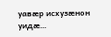уавӕр исхузӕнон уидӕ…